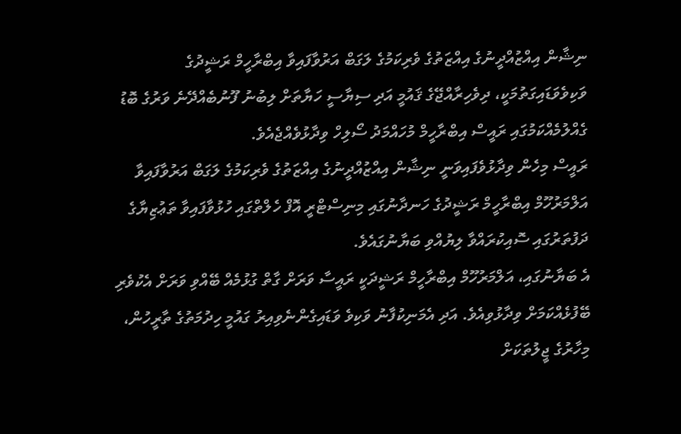ނިޝާން އިއްޒުއްދީނުގެ އިއްޒަތުގެ ވެރިކަމުގެ ލަގަބް އަރުވާފައިވާ އިބްރާހީމް ރަޝީދުގެ ވަކިވެވަޑައިގަތުމަކީ، ދިވެހިރާއްޖޭގެ ޤައުމީ އަދި ސިޔާސީ ހަޔާތަށް ލިބުނު ފޫނުބެއްދޭނެ ވަރުގެ ބޮޑު ގެއްލުމެއްކަމުގައި ރައީސް އިބްރާހީމް މުހައްމަދު ސޯލިހް ވިދާޅުވެއްޖެއެވެ.
ރައީސް މިހެން ވިދާޅުވެފައިވަނީ ނިޝާން އިއްޒުއްދީނުގެ އިއްޒަތުގެ ވެރިކަމުގެ ލަގަބް އަރުވާފައިވާ އަލްމަރުހޫމް އިބްރާހީމް ރަޝީދުގެ ހަނދާނުގައި މިނިސްޓްރީ އޮފް ހެލްތްގައި ހުޅުވާފައިވާ ތަޢުޒިޔާގެ ދަފުތަރުގައި ސޮއިކުރައްވާ ލިޔުއްވި ބަޔާނުގައެވެ.
އެ ބަޔާނުގައި، އަލްމަރުހޫމް އިބްރާހީމް ރަޝީދަކީ ރައީސާ ވަރަށް ގާތް ގުޅުމެއް ބޭއްވި ވަރަށް އެކުވެރި ބޭފުޅެއްކަމަށް ވިދާޅުވިއެވެ. އަދި އެމަނިކުފާނު ވަކިވެ ވަޑައިގެންނެވިއިރު ގައުމީ ހިދުމަތުގެ ތާރީހުން، މިހާރުގެ ޖީލުތަކަށް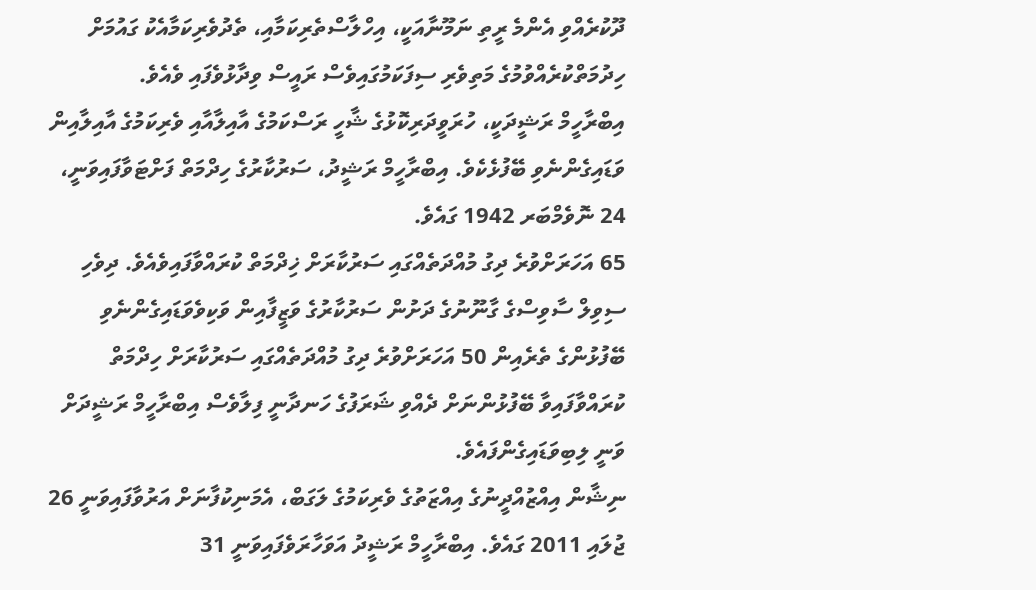ދޫކުރެއްވި އެންމެ ރީތި ނަމޫނާއަކީ، އިހްލާސްތެރިކަމާއި، ތެދުވެރިކަމާއެކު ގައުމަށް ހިދުމަތްކުރެއްވުމުގެ މަތިވެރި ސިފަކަމުގައިވެސް ރައީސް ވިދާޅުވެފައި ވެއެވެ.
އިބްރާހީމް ރަޝީދަކީ، ހުރަވީދަރިކޮޅުގެ ޝާހީ ރަސްކަމުގެ އާއިލާއާއި ވެރިކަމުގެ އާއިލާއިން ވަޑައިގެންނެވި ބޭފުޅެކެވެ. އިބްރާހީމް ރަޝީދު، ސަރުކާރުގެ ހިދްމަތް ފަށްޓަވާފައިވަނީ، 24 ނޮވެމްބަރ 1942 ގައެވެ.
65 އަހަރަށްވުރެ ދިގު މުއްދަތެއްގައި ސަރުކާރަށް ޚިދްމަތް ކުރައްވާފައިވެއެވެ. ދިވެހި ސިވިލް ސާވިސްގެ ގާނޫނުގެ ދަށުން ސަރުކާރުގެ ވަޒީފާއިން ވަކިވެވަޑައިގެންނެވި ބޭފުޅުންގެ ތެރެއިން 50 އަހަރަށްވުރެ ދިގު މުއްދަތެއްގައި ސަރުކާރަށް ހިދްމަތް ކުރައްވާފައިވާ ބޭފުޅުންނަށް ދެއްވި ޝަރަފުގެ ހަނދާނީ ފިލާވެސް އިބްރާހީމް ރަޝީދަށް ވަނީ ލިބިވަޑައިގެންފައެވެ.
ނިޝާން އިއްޒުއްދީނުގެ އިއްޒަތުގެ ވެރިކަމުގެ ލަގަބް، އެމަނިކުފާނަށް އަރުވާފައިވަނީ 26 ޖުލައި 2011 ގައެވެ. އިބްރާހީމް ރަޝީދު އަވަހާރަވެފައިވަނީ 31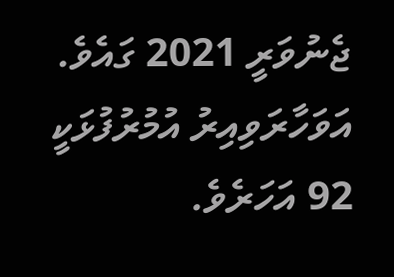ޖެނުވަރީ 2021 ގައެވެ. އަވަހާރަވިއިރު އުމުރުފުޅަކީ 92 އަހަރެވެ.